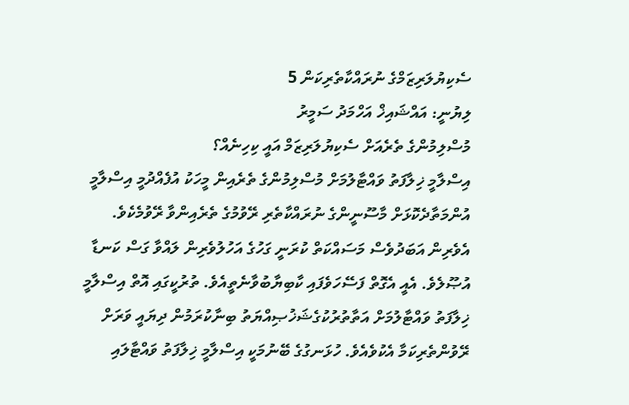ސެކިޔުލަރިޒަމްގެ ނުރައްކާތެރިކަން 5
ލިޔުނީ: އައްޝައިޚް އަހްމަދު ސަމީރު
މުސްލިމުންގެ ތެރެއަށް ސެކިޔުލަރިޒަމް އައީ ކިހިނެއް؟
އިސްލާމީ ޚިލާފަތު ވައްޓާލުމަށް މުސްލިމުންގެ ތެރެއިން މީހަކު އުފެއްދުމީ އިސްލާމީ އުންމަތާދެކޮޅަށް މާސޫނީންގެ ނުރައްކާތެރި ރޭވުމުގެ ތެރެއިންވާ ރޭވުމެކެވެ. އެވެރިން އަބަދުވެސް މަސައްކަތް ކުރަނީ ގަހުގެ އަހުލުވެރިން ލައްވާ ގަސް ކަނޑާ އުޞޫލެވެ. އެއީ އެގޮތް ފަސޭހަވެފައި ކާބިޔާބުވާނެތީއެވެ. ތުރުކީގައި އޮތް އިސްލާމީ ޚިލާފަތު ވައްޓާލުމަށް އަތާތުރުކުގެޝަޚުޞިއްޔަތު ބިނާކުރަމުން ދިޔައީ ވަރަށް ރޭވުންތެރިކަމާ އެކުވެއެވެ. ހުޅަނގުގެ ބޭނުމަކީ އިސްލާމީ ޚިލާފަތު ވައްޓާލައި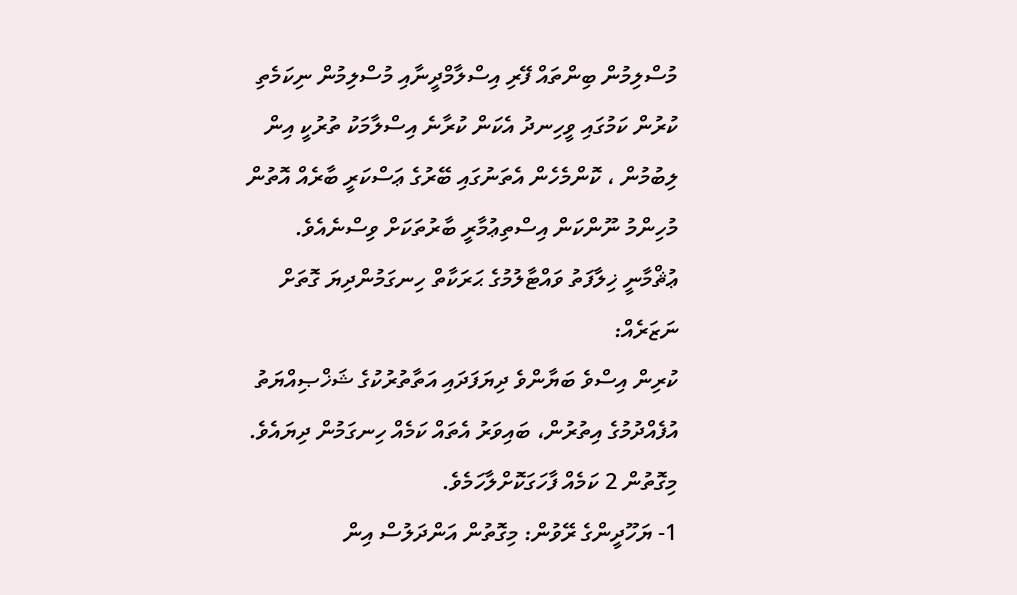މުސްލިމުން ބިންތައް ފޭރި އިސްލާމްދީނާއި މުސްލިމުން ނިކަމެތި ކުރުން ކަމުގައި ވީހިނދު އެކަން ކުރާނެ އިސްލާމަކު ތުރުކީ އިން ލިބުމުން ، ކޮންމެހެން އެތަނުގައި ބޭރުގެ ޢަސްކަރީ ބާރެއް އޮތުން މުހިންމު ނޫންކަން އިސްތިޢުމާރީ ބާރުތަކަށް ވިސްނެއެވެ.
ޢުޘްމާނީ ޚިލާފަތު ވައްޓާލުމުގެ ޙަރަކާތް ހިނގަމުންދިޔަ ގޮތަށް ނަޒަރެއް:
ކުރިން އިސްވެ ބަޔާންވެ ދިޔަފަދައި އަތާތުރުކުގެ ޝަޚްޞިއްޔަތު އުފެއްދުމުގެ އިތުރުން، ބައިވަރު އެތައް ކަމެއް ހިނގަމުން ދިޔައެވެ. މިގޮތުން 2 ކަމެއް ފާހަގަކޮށްލާހަމެވެ.
1- ޔަހޫދީންގެ ރޭވުން: މިގޮތުން އަންދަލުސް އިން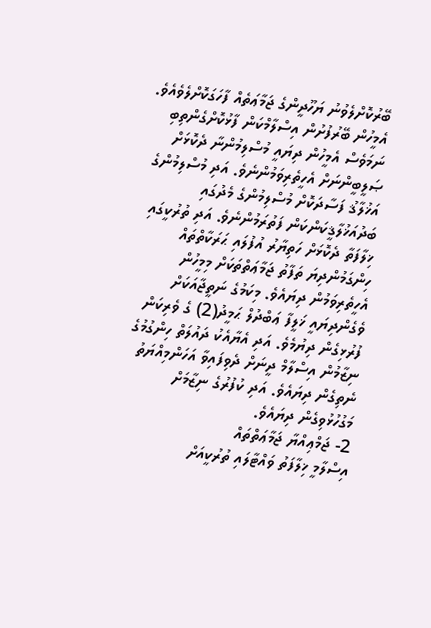ބޭރުކޮށްލެވުނު ޔަހޫދީންގެ ޖަމާޢަތެއް ފާހަގަކޮށްލެވެއެވެ. އެމީހުން ބޭރުފުށުން އިސްލާމްކަން ފާޅުކޮށްގެންތިބި ނަމަވެސް އެމީހުން ދިޔައީ މުސްލިމުންނާ ދެކޮޅަށް ޞަލީބީންނަށް އެހީތެރިވަމުންނެވެ. އަދި މުސްލިމުންގެ އަޚުލާޤު ފަސާދަކޮށް މުސްލިމުންގެ މެދުގައި ބަދުއަޚުލާޤީކަންކަން ފަތުރަމުންނެވެ. އަދި ތުރުކީގައި ޚިލާފަތާ ދެކޮޅަށް ހަތިޔާރު އުފުލައި ޙަރަކާތްތައް ހިންގަމުންދިޔަ ތަފާތު ޖަމާޢަތްތަކަށް މިމީހުން އެހީތެރިވަމުން ދިޔައެވެ. މިކަމުގެ ނަތީޖާއަކަށް ވެގެންދިޔައީ ޚަލީފާ ޢަބްދުލް ޙަމީދު(2) ގެ ވެރިކަން ފުރުޅިގެން ދިޔުމެވެ. އަދި އެޔާއެކު ދައުލަތް ހިންގުމުގެ ނިޒާމުން އިސްލާމް ދީނަށް ދެވިފައިވާ އަހަންމިއްޔަތު ނެތިގެން ދިޔައެވެ. އަދި ކުފުރުގެ ނިޒާމަށް މަގުހުޅުވިގެން ދިޔައެވެ.
2- ޖަމްޢިއްޔާ ޖަމާޢަތްތައް
އިސްލާމީ ޚިލާފަތު ވައްޓާލައި ތުރުކީއަށް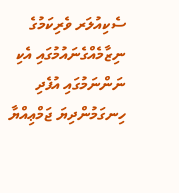ސެކިއުލަރ ވެރިކަމުގެ ނިޒާމެއްގެނައުމުގައި އެކި ނަންނަމުގައި އުފެދި ހިނގަމުންދިޔަ ޖަމްޢިއްޔާ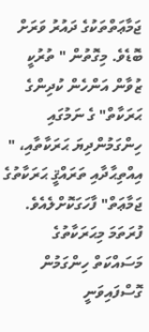ޖަމާޢަތްތަކުގެ ދައުރު ވަރަށް ބޮޑެވެ. މިގޮތުން " ތުރުކީ ޒުވާން އަންހެން ކުދިންގެ ޙަރަކާތް" ގެ ނަމުގައި ހިންގަމުންދިޔަ ޙަރަކާތާއި، " އިއްތިޙާދާއި ތަރައްޤީ ޙަރަކާތުގެ ޖަމާޢަތް" ފާހަގަކޮށްލެއެވެ.
ފުރަތަމަ މިޙަރަކާތުގެ މަސައްކަތް ހިންގަމުން ގޮސްފައިވަނީ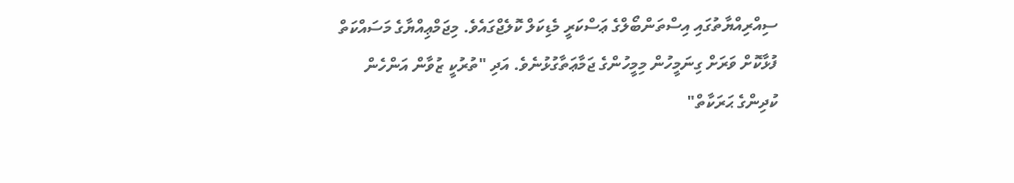ސިއްރިއްޔާތުގައި އިސްތަންބޯލްގެ ޢަސްކަރީ މެޑިކަލް ކޮލެޖްގައެވެ. މިޖަމްޢިއްޔާގެ މަސައްކަތް ފުޅާކޮށް ވަރަށް ގިނަމީހުން މިމީހުންގެ ޖަމާޢަތާގުޅުނެވެ. އަދި "ތުރުކީ ޒުވާން އަންހެން ކުދިންގެ ޙަރަކާތް"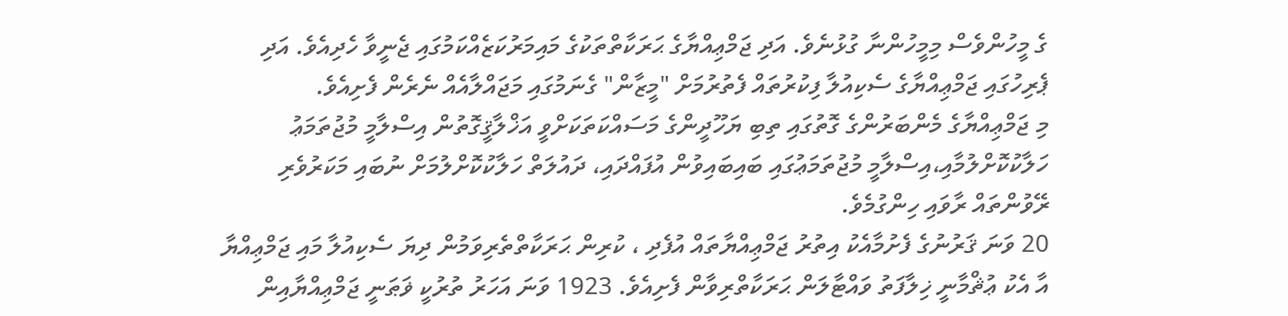ގެ މީހުންވެސް މިމީހުންނާ ގުޅުނެވެ. އަދި ޖަމްޢިއްޔާގެ ޙަރަކާތްތަކުގެ މައިމަރުކަޒެއްކަމުގައި ޖެނީވާ ހެދިއެވެ. އަދި ޕެރިހުގައި ޖަމްޢިއްޔާގެ ސެކިއުލާ ފިކުރުތައް ފެތުރުމަށް "މީޒާން" ގެނަމުގައި މަޖައްލާއެއް ނެރެން ފެށިއެވެ.
މި ޖަމްޢިއްޔާގެ މެންބަރުންގެ ގޮތުގައި ތިބި ޔަހޫދީންގެ މަސައްކަތަކަށްވީ އަޚްލާޤީގޮތުން އިސްލާމީ މުޖުތަމަޢު ހަލާކުކޮށްލުމާއި،އިސްލާމީ މުޖުތަމަޢުގައި ބައިބައިވުން އުފައްދައި، ދައުލަތް ހަލާކުކޮށްލުމަށް ނުބައި މަކަރުވެރި ރޭވުންތައް ރާވައި ހިންގުމެވެ.
20 ވަނަ ޤަރުނުގެ ފެށުމާއެކު އިތުރު ޖަމްޢިއްޔާތައް އުފެދި ، ކުރިން ޙަރަކާތްތެރިވަމުން ދިޔަ ސެކިއުލާ މައި ޖަމްޢިއްޔާ އާ އެކު ޢުޘްމާނީ ޚިލާފަތު ވައްޓާލަން ޙަރަކާތްރިވާން ފެށިއެވެ. 1923 ވަނަ އަހަރު ތުރުކީ ޥަޠަނީ ޖަމްޢިއްޔާއިން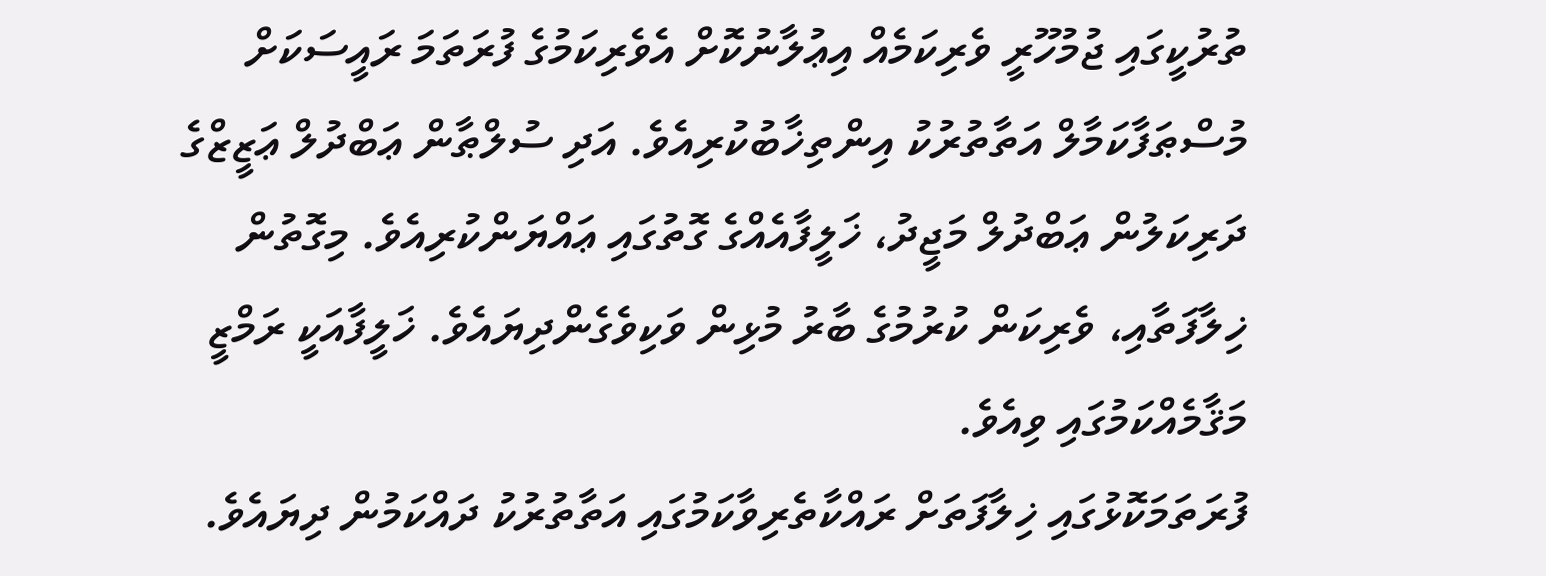ތުރުކީގައި ޖުމުހޫރީ ވެރިކަމެއް އިޢުލާނުކޮށް އެވެރިކަމުގެ ފުރަތަމަ ރައީސަކަށް މުސްޠަފާކަމާލް އަތާތުރުކު އިންތިޚާބުކުރިއެވެ. އަދި ސުލްޠާން ޢަބްދުލް ޢަޒީޒްގެ ދަރިކަލުން ޢަބްދުލް މަޖީދު، ޚަލީފާއެއްގެ ގޮތުގައި ޢައްޔަންކުރިއެވެ. މިގޮތުން ޚިލާފަތާއި، ވެރިކަން ކުރުމުގެ ބާރު މުޅިން ވަކިވެގެންދިޔައެވެ. ޚަލީފާއަކީ ރަމްޒީ މަޤާމެއްކަމުގައި ވިއެވެ.
ފުރަތަމަކޮޅުގައި ޚިލާފަތަށް ރައްކާތެރިވާކަމުގައި އަތާތުރުކު ދައްކަމުން ދިޔައެވެ.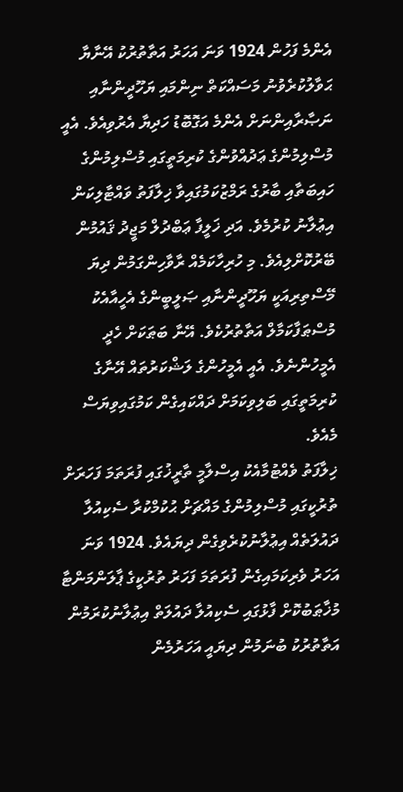އެންމެ ފަހުން 1924 ވަނަ އަހަރު އަތާތުރުކު އޭނާޔާ ޙަވާލުކުރެވުނު މަސައްކަތް ނިންމައި ޔަހޫދީންނާއި ނަޞާރާއިންނަށް އެންމެ އަގޮބޮޑު ހަދިޔާ އެރުވިއެވެ. އެއީ މުސްލިމުންގެ ޢަދުއްވުންގެ ކުރިމަތީގައި މުސްލިމުންގެ ހައިބަތާއި ބާރުގެ ރަމްޒުކަމުގައިވާ ޚިލާފަތު ވައްޓާލިކަން އިޢުލާނު ކުރުމެވެ. އަދި ޚަލީފާ ޢަބްދުލް މަޖީދު ޤައުމުން ބޭރުކޮށްލިއެވެ. މި ހުރިހާކަމެއް ރާވާހިންގަމުން ދިޔަ މޭސްތިރިއަކީ ޔަހޫދީންނާއި ޞަލީބީންގެ އެހީއާއެކު މުސްޠަފާކަމާލް އަތާތުރުކެވެ. އޭނާ ބަޠަކަށް ހެދީ އެމީހުންނެވެ. އެއީ އެމީހުންގެ ލަޝްކަރުތައް އޭނާގެ ކުރިމަތީގައި ބަލިވިކަމަށް ދައްކައިގެން ކަމުގައިވިޔަސް މެއެވެ.
ޚިލާފަތު ވެއްޓުމާއެކު އިސްލާމީ ތާރީޚުގައި ފުރަތަމަ ފަހަރަށް ތުރުކީގައި މުސްލިމުންގެ މައްޗަށް ޙުކުމްކުރާ ސެކިއުލާ ދައުލަތެއް އިޢުލާނުކުރެވިގެން ދިޔައެވެ. 1924 ވަނަ އަހަރު ވެރިކަމައިގެން ފުރަތަމަ ފަހަރު ތުރުކީގެ ޕާލަންމަންޓާ މުޚާޠަބުކޮށް ފާޅުގައި ސެކިއުލާ ދައުލަތް އިޢުލާނުކުރަމުން އަތާތުރުކު ބުނަމުން ދިޔައީ އަހަރުމެން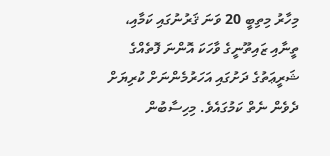މިހާރު މިތިބީ 20 ވަނަ ޤަރުނުގައި ކަމާއި، ތީނާއި ޒައިތޫނީގެ ވާހަކަ އޮންނަ ފޮތެއްގެ ޝަރީޢަތުގެ ދަށުގައި އަހަރުމެންނަށް ކުރިޔަށް ދެވެން ނެތް ކަމުގައެވެ. މިހިސާބުން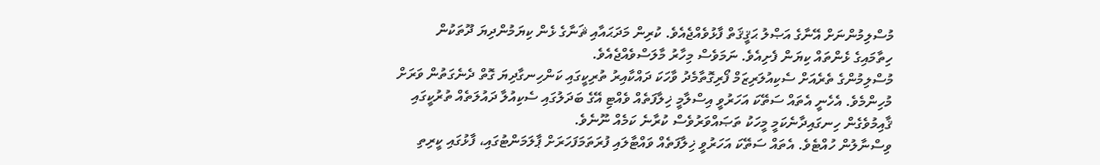މުސްލިމުންނަށް އޭނާގެ އަޞްލު ޙަޤީޤަތް ފާޅުވެއްޖެއެވެ. ކުރިން މަދަޙައާއި ޘަނާގެ ޅެން ކިޔަމުންދިޔަ ދޫތަކުން ހިތާމައިގެ ޅެންތައް ކިޔަން ފެށިއެވެ. ނަމަވެސް މިހާރު މާލަސްވެއްޖެއެވެ.
މުސްލިމުންގެ ތެރެއަށް ސެކިއުލަރިޒަމް ފޯރިގޮތާމެދު ވާހަކަ ދައްކާއިރު ތުރިކީގައި ކަންހިނގާދިޔަ ގޮތް ދެނެގަތުން ވަރަށް މުހިންމެވެ. އެހެނީ އެތައް ސަތޭކަ އަހަރުވީ އިސްލާމީ ޚިލާފަތެއް ވެއްޓި އޭގެ ބަދަލުގައި ސެކިއުލާ ދައުލަތެއް ތުރުކީގައި ޤާއިމުވެގެން ހިނގައިދާނެކަމީ މީހަކު ތަޞައްވަރުވެސް ކުރާނެ ކަމެއް ނޫނެވެ.
ވިސްނާލުން ހުއްޓެވެ. އެތައް ސަތޭކަ އަހަރުވީ ޚިލާފަތެއް ވައްޓާލައި ފުރަތަމަފަހަރަށް ޕާލަމަންޓުގައި، ފާޅުގައި ކީރިތި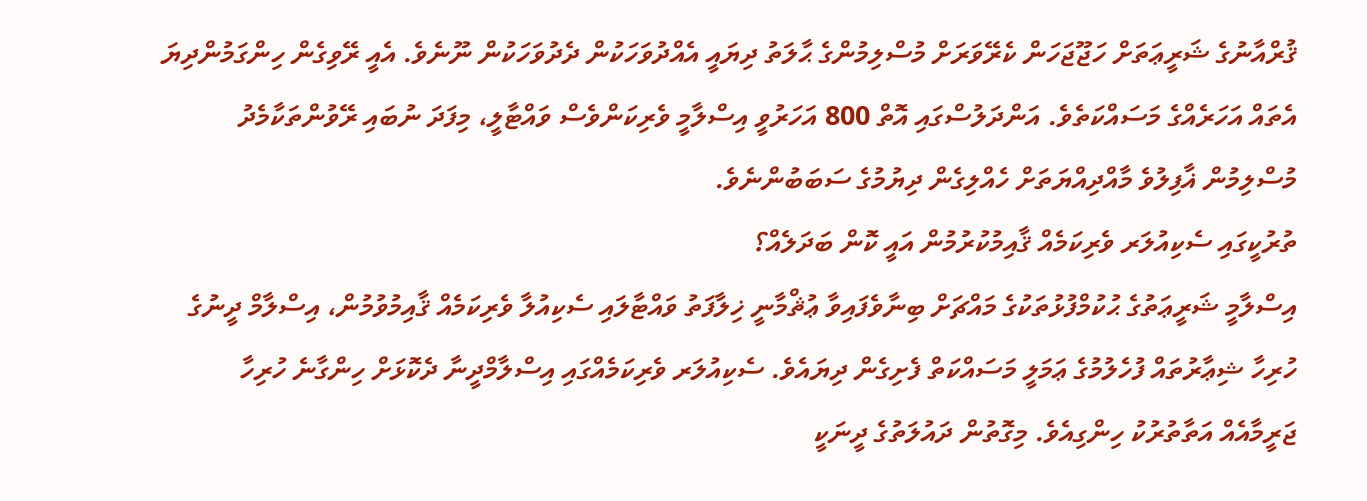ޤުރްއާނުގެ ޝަރީޢަތަށް ހަޖޫޖަހަން ކެރޭވަރަށް މުސްލިމުންގެ ޙާލަތު ދިޔައީ އެއްދުވަހަކުން ދެދުވަހަކުން ނޫނެވެ. އެއީ ރޭވިގެން ހިންގަމުންދިޔަ އެތައް އަހަރެއްގެ މަސައްކަތެވެ. އަންދަލުސްގައި އޮތް 800 އަހަރުވީ އިސްލާމީ ވެރިކަންވެސް ވައްޓާލީ، މިފަދަ ނުބައި ރޭވުންތަކާމެދު މުސްލިމުން ޣާފިލުވެ މާއްދިއްޔަތަށް ހެއްލިގެން ދިޔުމުގެ ސަބަބުންނެވެ.
ތުރުކީގައި ސެކިއުލަރ ވެރިކަމެއް ޤާއިމުކުރުމުން އައީ ކޮން ބަދަލެއް؟
އިސްލާމީ ޝަރީޢަތުގެ ޙުކުމްފުޅުތަކުގެ މައްޗަށް ބިނާވެފައިވާ ޢުޘްމާނީ ޚިލާފަތު ވައްޓާލައި ސެކިއުލާ ވެރިކަމެއް ޤާއިމުވުމުން، އިސްލާމް ދީނުގެ ހުރިހާ ޝިޢާރުތައް ފުހެލުމުގެ ޢަމަލީ މަސައްކަތް ފެށިގެން ދިޔައެވެ. ސެކިއުލަރ ވެރިކަމެއްގައި އިސްލާމްދީނާ ދެކޮޅަށް ހިންގާނެ ހުރިހާ ޖަރީމާއެއް އަތާތުރުކު ހިންގިއެވެ. މިގޮތުން ދައުލަތުގެ ދީނަކީ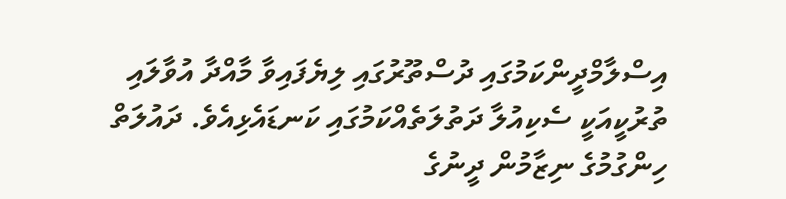އިސްލާމްދީންކަމުގައި ދުސްތޫރުގައި ލިޔެފައިވާ މާއްދާ އުވާލައި ތުރުކީއަކީ ސެކިއުލާ ދަތުލަތެއްކަމުގައި ކަނޑައެޅިއެވެ. ދައުލަތް ހިންގުމުގެ ނިޒާމުން ދީނުގެ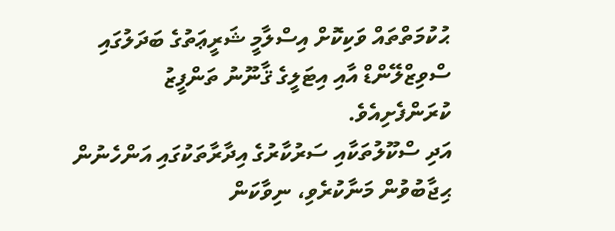ޙުކުމަތްތައް ވަކިކޮށް އިސްލާމީ ޝަރީޢަތުގެ ބަދަލުގައި ސްވިޒްލޭންޑް އާއި އިޓަލީގެ ޤާނޫނު ތަންފީޒު ކުރަންފެށިއެވެ.
އަދި ސްކޫލުތަކާއި ސަރުކާރުގެ އިދާރާތަކުގައި އަންހެނުން ޙިޖާބުވުން މަނާކުރެވި، ނިވާކަން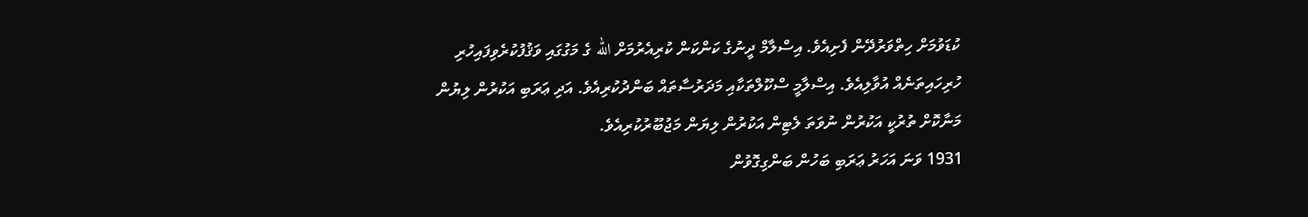ކުޑަވުމަށް ހިތްވަރުދޭން ފެށިއެވެ. އިސްލާމް ދީނުގެ ކަންކަން ކުރިއެރުމަށް الله ގެ މަގުގައި ވަޤުފުކުރެވިފައިހުރި ހުރިހައިތަނެއް އުވާލިއެވެ. އިސްލާމީ ސްކޫލްތަކާއި މަދަރުސާތައް ބަންދުކުރިއެވެ. އަދި ޢަރަބި އަކުރުން ލިޔުން މަނާކޮށް ތުރުކީ އަކުރުން ނުވަތަ ލެޓިން އަކުރުން ލިޔަން މަޖުބޫރުކުރިއެވެ.
1931 ވަނަ އަހަރު ޢަރަބި ބަހުން ބަންގިގޮވުން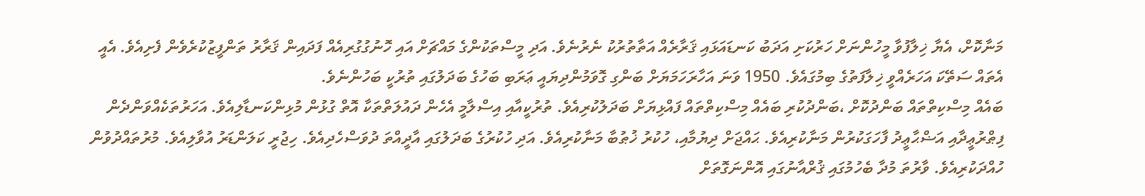މަނާކޮށް، އެޔާ ޚިލާފުވާ މީހުންނަށް ހަރުކަށި އަދަބު ކަނޑައަޅައި ޤަރާރެއް އަތާތުރުކު ނެރުނެވެ. އަދި މީސްތަކުންގެ މައްޗަށް އައި ހޮނުގުގުރިއެއް ފަދައިން ޤަރާރު ތަންފީޒުކުރެވެން ފެށިއެވެ. އެއީ އެތައް ސަތޭކަ އަހަރެއްވީ ޚިލާފަތުގެ ބިމުގައެވެ. 1950 ވަނަ އަހާރަހަމަޔަށް ބަންގި ގޮވަމުންދިޔައީ ޢަރަބި ބަހުގެ ބަދަލުގައި ތުރުކީ ބަހުންނެވެ.
ބައެއް މިސްކިތްތައް ބަންދުކޮށް ،ބަންދުކުރި ބައެއް މިސްކިތްތައް ފައްޅިޔަށް ބަދަލުކުރިއެވެ. ތުރުކީއާއި އިސްލާމީ އެހެން ދައުލަތްތަކާ އޮތް ގުޅުން މުޅިންކަނޑާލިއެވެ. އަހަރުތަކެއްވަންދެން ފިޠްރުޢީދާއި އަޟްޙާޢީދު ފާހަގަކުރުން މަނާކުރިއެވެ. ޙައްޖަށް ދިޔުމާއި، ހުކުރު ޚުޠުބާ މަނާކުރިއެވެ. އަދި ހުކުރުގެ ބަދަލުގައި އާދީއްތަ ދުވަސްހެދިއެވެ. ހިޖުރީ ކަލަންޑަރު އުވާލިއެވެ. މުރުތައްދުވުން ހުއްދަކުރިއެވެ. ވާރުތަ މުދާ ބެހުމުގައި ޤުރްއާނުގައި އޮންނަގޮތަށް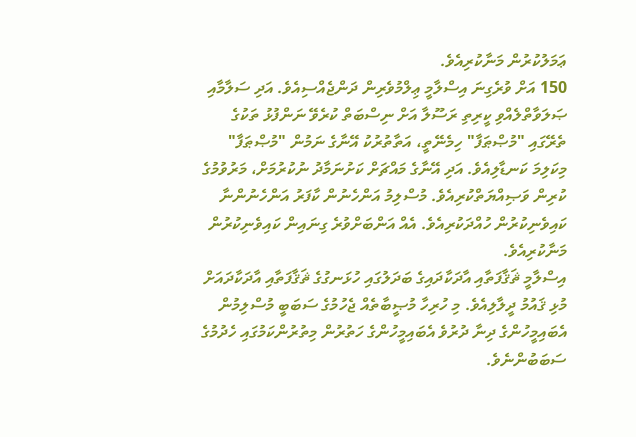ޢަމަލުކުރުން މަނާކުރިއެވެ.
150 އަށް ވުރެގިނަ އިސްލާމީ ޢިލްމުވެރިން ދަންޖެއްސިއެވެ. އަދި ސަލާމާއި ޞަލަވާތްލެއްވި ކީރިތި ރަސޫލާ އަށް ނިސްބަތް ކުރެވޭ ނަންފުޅު ތަކުގެ ތެރޭގައި "މުޞްޠަފާ" ހިމެނޭތީ، އަތާތުރުކު އޭނާގެ ނަމުން "މުޞްޠަފާ" މިކަލިމަ ކަނޑާލިއެވެ. އަދި އޭނާގެ މައްޗަށް ކަށުނަމާދު ނުކުރުމަށް، މަރުވުމުގެ ކުރިން ވަޞިއްޔަތްކުރިއެވެ. މުސްލިމު އަންހެނުން ކާފަރު އަންހެނުންނާ ކައިވެނިކުރުން ހުއްދަކުރިއެވެ. އެއް އަންބަށްވުރެ ގިނައިން ކައިވެނިކުރުން މަނާކުރިއެވެ.
އިސްލާމީ ޘަޤާފަތާއި އާދަކާދައިގެ ބަދަލުގައި ހުޅަނގުގެ ޘަޤާފަތާއި އާދަކާދައަށް މުޅި ޤައުމު ދީލާލިއެވެ. މި ހުރިހާ މުޞީބާތެއް ޖެހުމުގެ ސަބަބީ މުސްލިމުން އެބައިމީހުންގެ ދިނާ ދުރުވެ އެބައިމީހުންގެ ހަތުރުން މިތުރުންކަމުގައި ހެދުމުގެ ސަބަބުންނެވެ.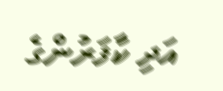އަދި ކާފަރުންގެ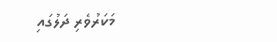މަކަރުވެރި ދަލުގައި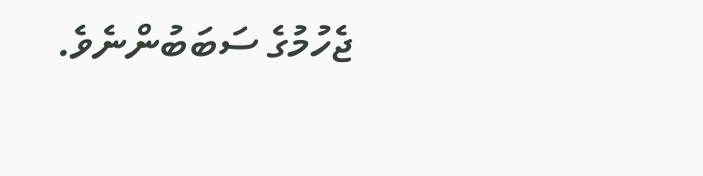ޖެހުމުގެ ސަބަބުންނެވެ.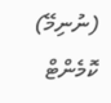(ނުނިމޭ)
ކޮމެންޓް